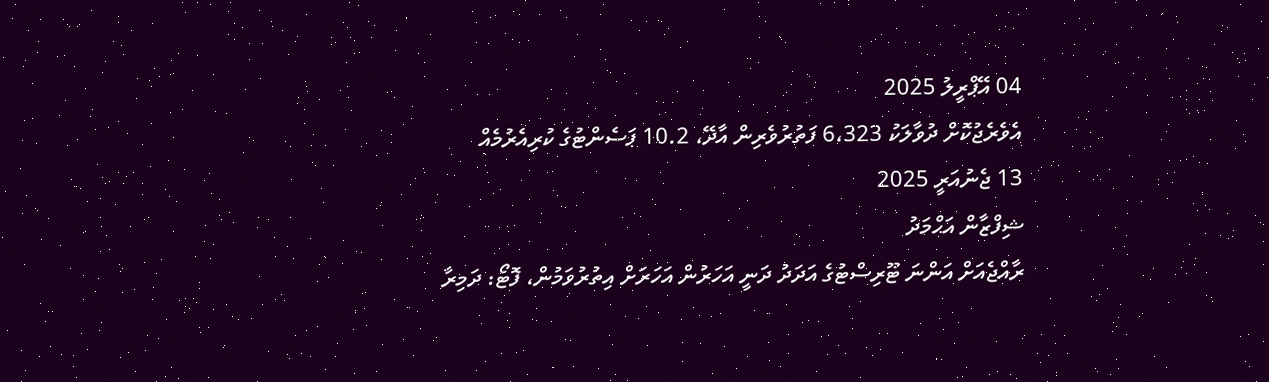04 އޭޕްރީލު 2025
އެވެރެޖުކޮށް ދުވާލަކު 6،323 ފަތުރުވެރިން އާދޭ، 10.2 ޕަސެންޓުގެ ކުރިއެރުމެއް
13 ޖެނުއަރީ 2025
ޝިފްޒާން އަޙްމަދު
ރާއްޖެއަށް އަންނަ ޓޫރިސްޓުގެ އަދަދު ދަނީ އަހަރުން އަހަރަށް އިތުރުވަމުން، ފޮޓޯ: ދަމިރާ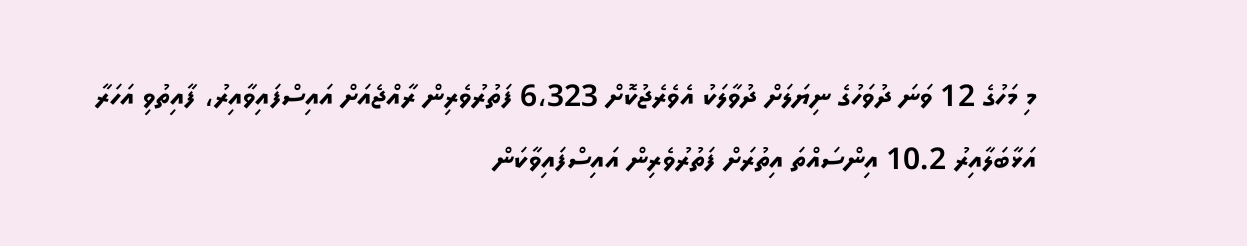މި މަހުގެ 12 ވަނަ ދުވަހުގެ ނިޔަލަށް ދުވާލަކު އެވެރެޖުކޮށް 6،323 ފަތުރުވެރިން ރާއްޖެއަށް އައިސްފައިވާއިރު، ފާއިތުވި އަހަރާ އަޅާބަލާއިރު 10.2 އިންސައްތަ އިތުރަށް ފަތުރުވެރިން އައިސްފައިވާކަން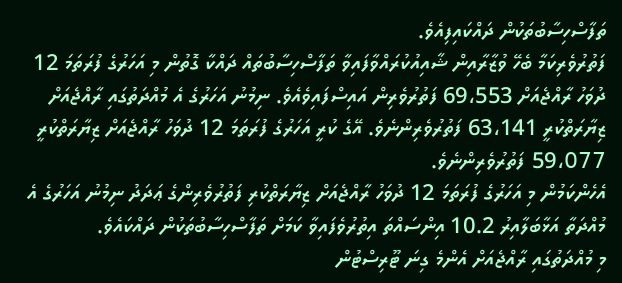ތަފާސްހިސާބުތަކުން ދައްކައިފިއެވެ.
ފަތުރުވެރިކަމާ ބެހޭ ވުޒާރާއިން ޝާއިއުކުރައްވާފައިވާ ތަފާސްހިސާބުތައް ދައްކާ ގޮތުން މި އަހަރުގެ ފުރަތަމަ 12 ދުވަހު ރާއްޖެއަށް 69،553 ފަތުރުވެރިން އައިސްފައިވެއެވެ. ނިމުނު އަހަރުގެ އެ މުއްދަތުގައި ރާއްޖެއަށް ޒިޔާރަތްކުރީ 63،141 ފަތުރުވެރިންނެވެ. އޭގެ ކުރީ އަހަރުގެ ފުރަތަމަ 12 ދުވަހު ރާއްޖެއަށް ޒިޔާރަތްކުރީ 59،077 ފަތުރުވެރިންނެވެ.
އެހެންކަމުން މި އަހަރުގެ ފުރަތަމަ 12 ދުވަހު ރާއްޖެއަށް ޒިޔާރަތްކުރި ފަތުރުވެރިންގެ ޢަދަދު ނިމުނު އަހަރުގެ އެ މުއްދަތާ އަޅާބަލާއިރު 10.2 އިންސައްތަ އިތުރުވެފައިވާ ކަމަށް ތަފާސްހިސާބުތަކުން ދައްކައެވެ.
މި މުއްދަތުގައި ރާއްޖެއަށް އެންމެ ގިނަ ޓޫރިސްޓުން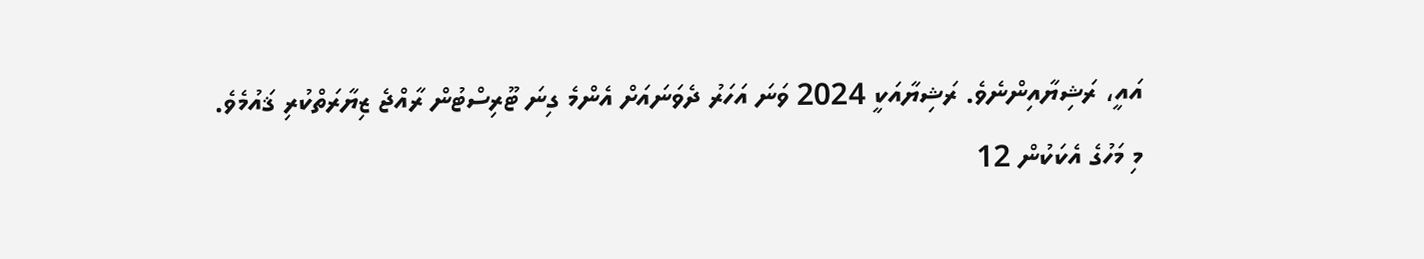އައީ، ރަޝިޔާއިންނެވެ. ރަޝިޔާއަކީ 2024 ވަނަ އަހަރު ދެވަނައަށް އެންމެ ގިނަ ޓޫރިސްޓުން ރާއްޖެ ޒިޔާރަތްކުރި ޤައުމެވެ.
މި މަހުގެ އެކަކުން 12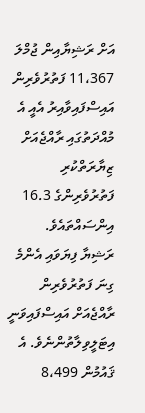އަށް ރަޝިޔާއިން ޖުމްލަ 11،367 ފަތުރުވެރިން އައިސްފައިވާއިރު އެއީ އެ މުއްދަތުގައި ރާއްޖެއަށް ޒިޔާރަތްކުރި ފަތުރުވެރިންގެ 16.3 އިންސައްތައެވެ.
ރަޝިޔާ ފިޔަވައި އެންމެ ގިނަ ފަތުރުވެރިން ރާއްޖެއަށް އައިސްފައިވަނީ އިޓަލީވިލާތުންނެވެ. އެ ޤައުމުން 8،499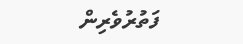ފަތުރުވެރިން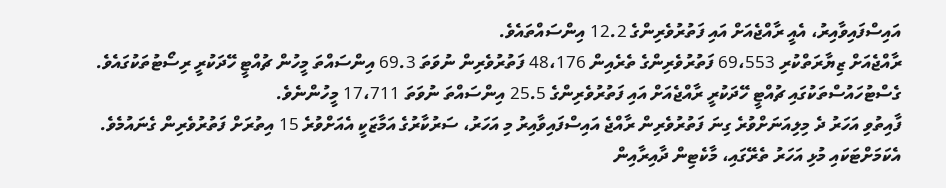އައިސްފައިވާއިރު، އެއީ ރާއްޖެއަށް އައި ފަތުރުވެރިންގެ 12.2 އިންސައްތައެވެ.
ރާއްޖެއަށް ޒިޔާރަތްކުރި 69،553 ފަތުރުވެރިންގެ ތެރެއިން 48،176 ފަތުރުވެރިން ނުވަތަ 69.3 އިންސައްތަ މީހުން ޗުއްޓީ ހޭދަކުރީ ރިސޯޓުތަކުގައެވެ. ގެސްޓުހައުސްތަކުގައި ޗުއްޓީ ހޭދަކުރީ ރާއްޖެއަށް އައި ފަތުރުވެރިންގެ 25.5 އިންސައްތަ ނުވަތަ 17،711 މީހުންނެވެ.
ފާއިތުވި އަހަރު ދެ މިލިއަނަށްވުރެ ގިނަ ފަތުރުވެރިން ރާއްޖެ އައިސްފައިވާއިރު މި އަހަރު، ސަރުކާރުގެ އަމާޒަކީ އެއަށްވުރެ 15 އިތުރަށް ފަތުރުވެރިން ގެނައުމެވެ. އެކަމަށްޓަކައި މުޅި އަހަރު ތެރޭގައި، މާކެޓިން ދާއިރާއިން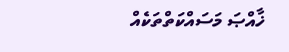ޚާއްޞަ މަސައްކަތްތަކެއް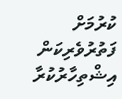ކުރުމަށް ފަތުރުވެރިކަން އިޝްތިހާރުކުރާ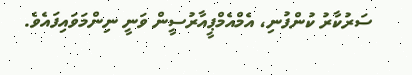ސަރުކާރު ކުންފުނި، އެމްއެމްޕީއާރުސީން ވަނީ ނިންމަވައިފައެވެ.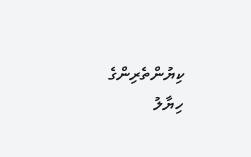ކިޔުންތެރިންގެ ހިޔާލު